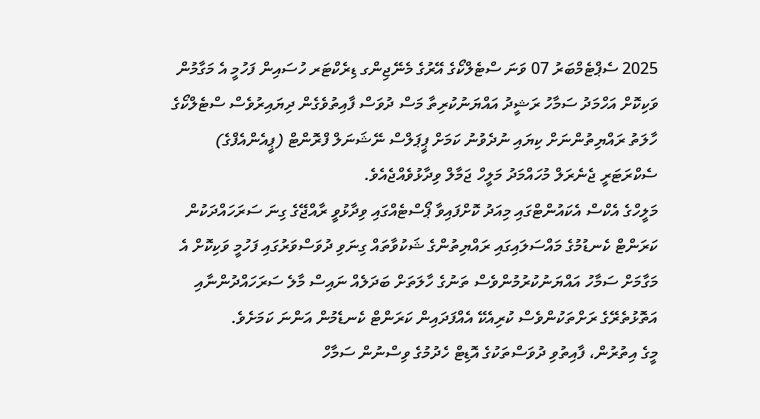2025 ސެޕްޓެމްބަރު 07 ވަނަ ސްޓެލްކޯގެ އޭރުގެ މެނޭޖިންގ ޑިރެކްޓަރ ހުސައިން ފަހުމީ އެ މަގާމުން ވަކިކޮށް އަހްމަދު ސަމާހު ރަޝީދު އައްޔަނުކުރިތާ މަސް ދުވަސް ފާއިތުވެގެން ދިޔައިރުވެސް ސްޓެލްކޯގެ ހާލަތު ރައްޔިތުންނަށް ކިޔައި ނުދެވުނު ކަމަށް ޕީޕަލްސް ނޭޝަނަލް ފްރޮންޓް (ޕީއެންއެފްގެ) ސެކްރަޓަރީ ޖެނެރަލް މުހައްމަދު މަލީހް ޖަމާލް ވިދާޅުވެއްޖެއެވެ.
މަލީހްގެ އެކްސް އެކައުންޓްގައި މިއަދު ކޮށްފައިވާ ޕޯސްޓެއްގައި ވިދާޅުވީ ރާއްޖޭގެ ގިނަ ސަރަހައްދަކުން ކަރަންޓް ކެނޑުމުގެ މައްސަލައިގައި ރައްޔިތުންގެ ޝަކުވާތައް ގިނަވި ދުވަސްވަރުގައި ފަހުމީ ވަކިކޮށް އެ މަގާމަށް ސަމާހު އައްޔަނުކުރުމުންވެސް ތަނުގެ ހާލަތަށް ބަދަލެއް ނައިސް މާލެ ސަރަހައްދުންނާއި އަތޮޅުތެރޭގެ ރަށްތަކުންވެސް ކުރިއެކޭ އެއްފަދައިން ކަރަންޓް ކެނޑެމުން އަންނަ ކަމަށެވެ.
މީގެ އިތުރުން، ފާއިތުވި ދުވަސްތަކުގެ އޮޑިޓް ހެދުމުގެ ވިސްނުން ސަމާހް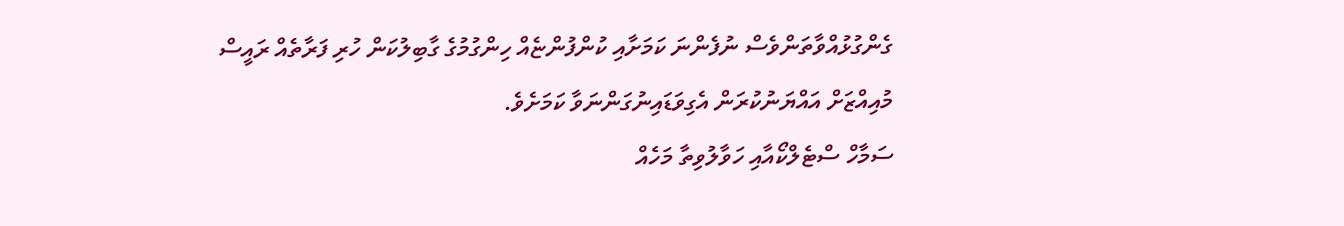ގެންގުޅުއްވާތަންވެސް ނުފެންނަ ކަމަށާއި ކުންފުންޏެއް ހިންގުމުގެ ގާބިލުކަން ހުރި ފަރާތެއް ރައީސް މުއިއްޒަށް އައްޔަނުކުރަން އެގިވަޑައިނުގަންނަވާ ކަމަށެވެ.
ސަމާހް ސްޓެލްކޯއާއި ހަވާލުވިތާ މަހެއް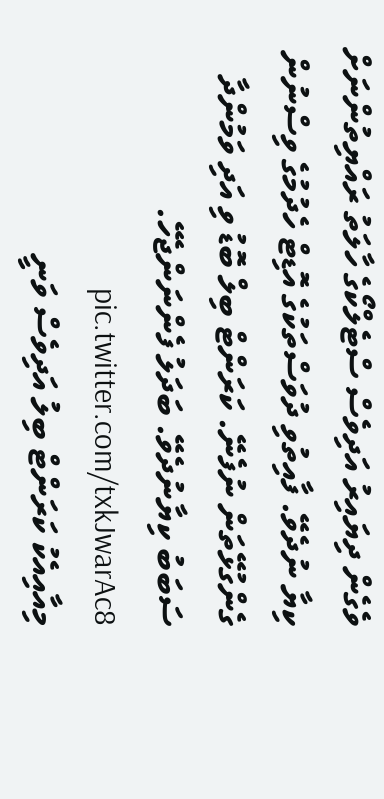ވެގެން ދިޔައިރު އަދިވެސް ސްޓެލްކޯގެ ހާލަތު ރައްޔިތުންނަށް ކިޔާ ނުދެވޭ. ފާއިތުވި ދުވަސްތަކުގެ އޮޑިޓް ހެދުމުގެ ވިސްނުން ގެންގުޅޭތަން ނުފެނޭ. ކަރަންޓް ބިލް ބޮޑު ވި އަދި ވަމުންދާ ސަބަބު ކިޔާނުދެވޭ. ބަދަލު ފެންނަންޖެހޭ. pic.twitter.com/txkJwarAc8
މިއާއިއެކު ކަރަންޓް ބިލު އަދިވެސް ވަނީ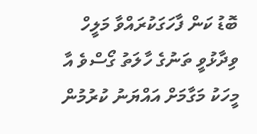ބޮޑު ކަން ފާހަގަކުރައްވާ މަލީހް ވިދާޅުވީ ތަނުގެ ހާލަތު ގޯސްވެ އާ މީހަކު މަގާމަށް އައްޔަނު ކުރުމުން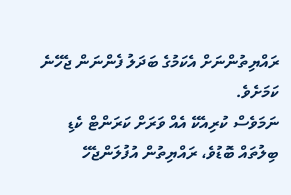ރައްޔިތުންނަށް އެކަމުގެ ބަދަލު ފެންނަން ޖެހޭނެ ކަމަށެވެ.
ނަމަވެސް ކުރިއެކޭ އެއް ވަރަށް ކަރަންޓް ކެޑި ބިލުތައް ބޮޑުވެ، ރައްޔިތުން އުފުލަންޖެހޭ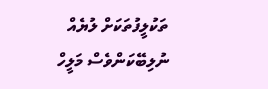ތަކުލީފުތަކަށް ލުޔެއް ނުލިބޭކަންވެސް މަލީހް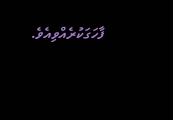ފާހަގަކުރެއްވިއެވެ.